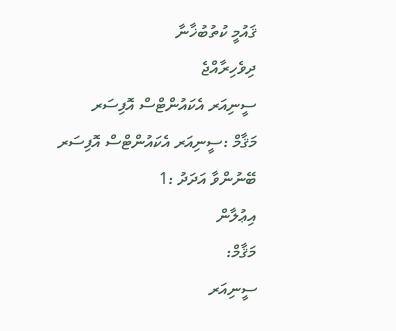ޤައުމީ ކުތުބުޚާނާ
ދިވެހިރާއްޖެ
ސީނިއަރ އެކައުންޓްސް އޮފިސަރ
މަޤާމް :ސީނިއަރ އެކައުންޓްސް އޮފިސަރ
ބޭނުންވާ އަދަދު :1
އިޢުލާން
މަޤާމް:
ސީނިއަރ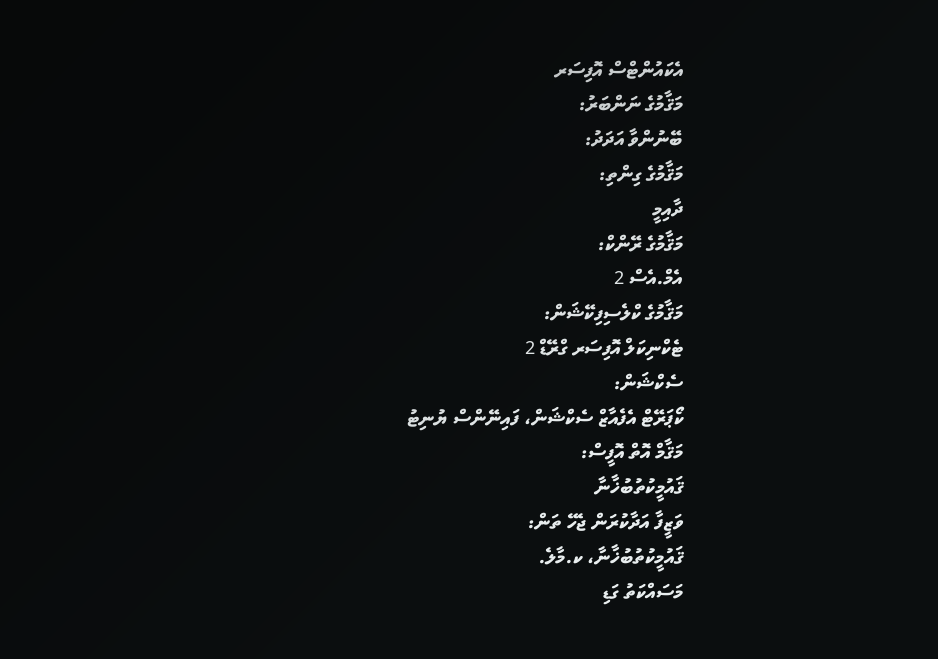އެކައުންޓްސް އޮފިސަރ
މަޤާމުގެ ނަންބަރު:
ބޭނުންވާ އަދަދު:
މަޤާމުގެ ގިންތި:
ދާއިމީ
މަޤާމުގެ ރޭންކް:
އެމް.އެސް 2
މަޤާމުގެ ކްލެސިފިކޭޝަން:
ޓެކްނިކަލް އޮފިސަރ ގްރޭޑް 2
ސެކްޝަން:
ކޯޕަރޭޓް އެފެއާޒް ސެކްޝަން، ފައިނޭންސް ޔުނިޓު
މަޤާމް އޮތް އޮފީސް:
ޤައުމީކުތުބުޚާނާ
ވަޒީފާ އަދާކުރަން ޖެހޭ ތަން:
ޤައުމީކުތުބުޚާނާ، ކ.މާލެ.
މަސައްކަތު ގަޑި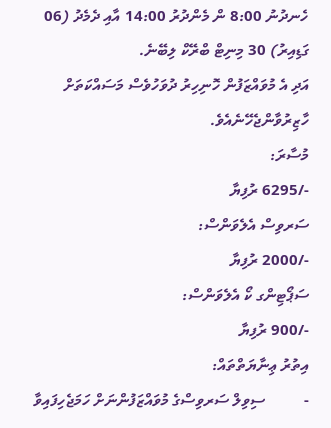ހެނދުނު 8:00 ން މެންދުރު 14:00 އާއި ދެމެދު (06 ގަޑިއިރު) 30 މިނިޓް ބްރޭކް ލިބޭނެ.
އަދި އެ މުވައްޒަފުން ހޮނިހިރު ދުވަހުވެސް މަސައްކަތަށް ހާޒިރުވާންޖެހޭނެއެވެ.
މުސާރަ:
-/6295 ރުފިޔާ
ސަރވިސް އެލެވަންސް:
-/2000 ރުފިޔާ
ސަޕޯޓިންގ ކޯ އެލެވަންސް:
-/900 ރުފިޔާ
އިތުރު ޢިނާޔަތްތައް:
-          ސިވިލް ސަރވިސްގެ މުވައްޒަފުންނަށް ހަމަޖެހިފައިވާ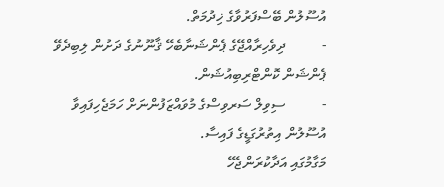އުސޫލުން ބޭސްފަރުވާގެ ޚިދުމަތް.
-          ދިވެހިރާއްޖޭގެ ޕެންޝަނާބެހޭ ޤާނޫނުގެ ދަށުން ލިބިދެވޭ ޕެންޝަން ކޮންޓްރިބިއުޝަން.
-          ސިވިލް ސަރވިސްގެ މުވައްޒަފުންނަށް ހަމަޖެހިފައިވާ އުސޫލުން އިތުރުގަޑީގެ ފައިސާ.
މަގާމުގައި އަދާކުރަންޖެހޭ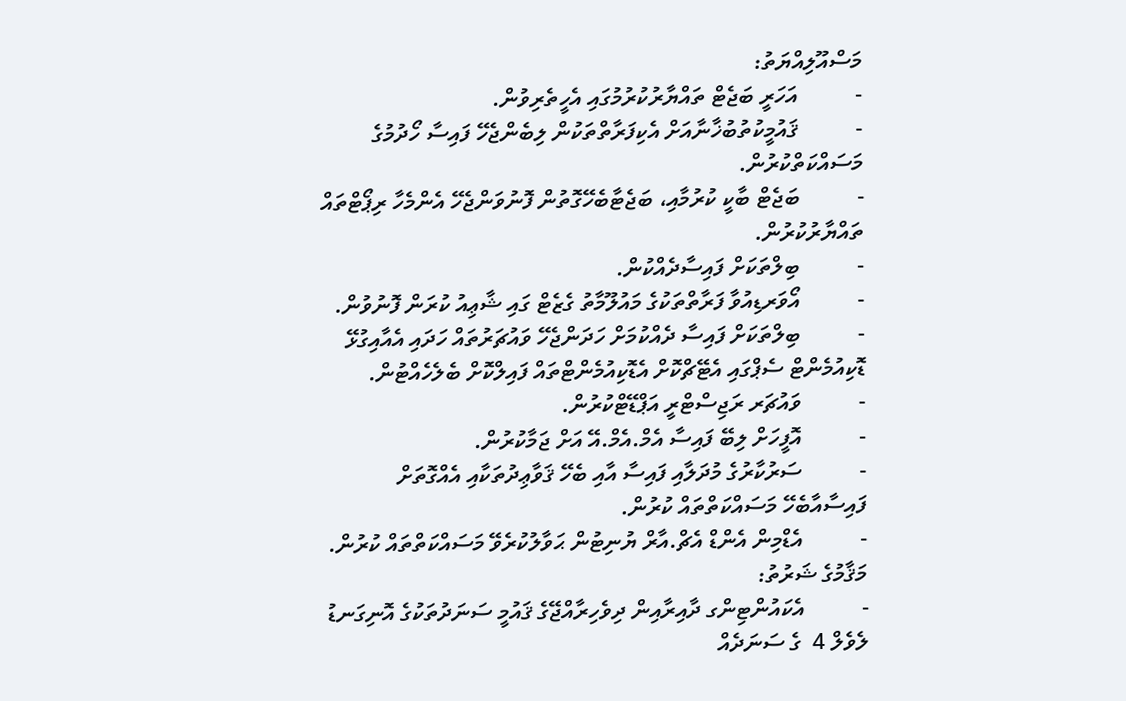މަސްއޫލިއްޔަތު:
-          އަހަރީ ބަޖެޓް ތައްޔާރުކުރުމުގައި އެހީތެރިވުން.
-          ޤައުމީކުތުބުޚާނާއަށް އެކިފަރާތްތަކުން ލިބެންޖެހޭ ފައިސާ ހޯދުމުގެ މަސައްކަތްކުރުން.
-          ބަޖެޓް ބާކީ ކުރުމާއި، ބަޖެޓާބެހޭގޮތުން ފޮނުވަންޖެހޭ އެންމެހާ ރިޕޯޓްތައް ތައްޔާރުކުރުން.
-          ބިލްތަކަށް ފައިސާދެއްކުން.
-          އޯވަރޑިއުވާ ފަރާތްތަކުގެ މައުލޫމާތު ގެޒެޓް ގައި ޝާޢިއު ކުރަން ފޮނުވުން.
-          ބިލްތަކަށް ފައިސާ ދެއްކުމަށް ހަދަންޖެހޭ ވައުޗަރުތައް ހަދައި އެއާއިގުޅޭ ޑޮކިއުމެންޓް ސެޕްގައި އެޓޭޗްކޮށް އެޑޮކިއުމެންޓްތައް ފައިލްކޮށް ބެލެހެއްޓުން.
-          ވައުޗަރ ރަޖިސްޓްރީ އަޕްޑޭޓްކުރުން.
-          އޮފީހަށް ލިބޭ ފައިސާ އެމް.އެމް.އޭ އަށް ޖަމާކުރުން.
-          ސަރުކާރުގެ މުދަލާއި ފައިސާ އާއި ބެހޭ ޤަވާޢިދުތަކާއި އެއްގޮތަށް ފައިސާއާބެހޭ މަސައްކަތްތައް ކުރުން.
-          އެޑްމިން އެންޑް އެޗް.އާރް ޔުނިޓުން ޙަވާލުކުރެވޭ މަސައްކަތްތައް ކުރުން.
މަޤާމުގެ ޝަރުތު:
-          އެކައުންޓިންގ ދާއިރާއިން ދިވެހިރާއްޖޭގެ ޤައުމީ ސަނަދުތަކުގެ އޮނިގަނޑު ލެވެލް 4  ގެ ސަނަދެއް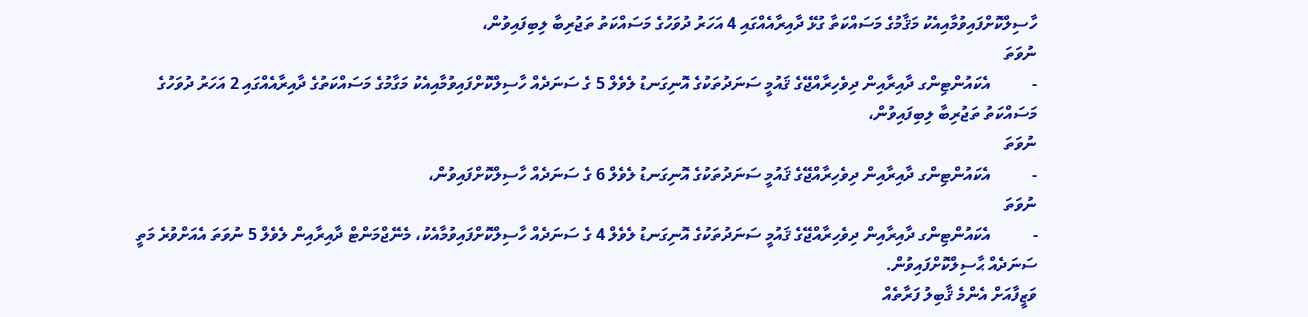ހާސިލްކޮށްފައިވުމާއިއެކު މަޤާމުގެ މަސައްކަތާ ގުޅޭ ދާއިރާއެއްގައި 4 އަހަރު ދުވަހުގެ މަސައްކަތު ތަޖުރިބާ ލިބިފައިވުން،
ނުވަތަ
-          އެކައުންޓިންގ ދާއިރާއިން ދިވެހިރާއްޖޭގެ ޤައުމީ ސަނަދުތަކުގެ އޮނިގަނޑު ލެވެލް 5 ގެ ސަނަދެއް ހާސިލްކޮށްފައިވުމާއިއެކު މަގާމުގެ މަސައްކަތުގެ ދާއިރާއެއްގައި 2 އަހަރު ދުވަހުގެ މަސައްކަތު ތަޖުރިބާ ލިބިފައިވުން،
ނުވަތަ
-          އެކައުންޓިންގ ދާއިރާއިން ދިވެހިރާއްޖޭގެ ޤައުމީ ސަނަދުތަކުގެ އޮނިގަނޑު ލެވެލް 6 ގެ ސަނަދެއް ހާސިލްކޮށްފައިވުން،
ނުވަތަ
-          އެކައުންޓިންގ ދާއިރާއިން ދިވެހިރާއްޖޭގެ ޤައުމީ ސަނަދުތަކުގެ އޮނިގަނޑު ލެވެލް 4 ގެ ސަނަދެއް ހާސިލްކޮށްފައިވުމާއެކު، މެނޭޖްމަންޓް ދާއިރާއިން ލެވެލް 5 ނުވަތަ އެއަށްވުރެ މަތީ ސަނަދެއް ޙާސިލްކޮށްފައިވުން.
ވަޒީފާއަށް އެންމެ ޤާބިލު ފަރާތެއް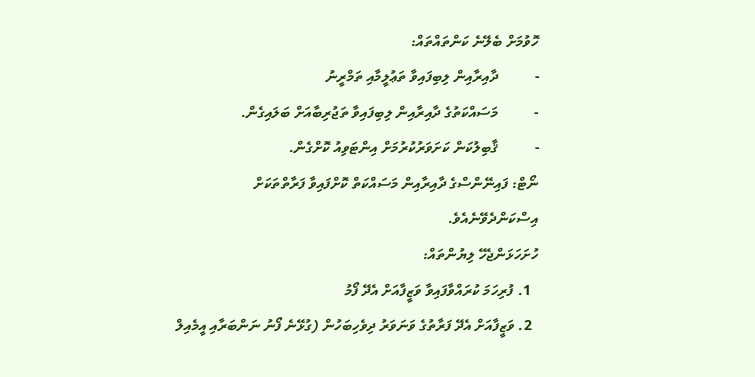ހޮވުމަށް ބެލޭނެ ކަންތައްތައް:
-          ދާއިރާއިން ލިބިފައިވާ ތަޢުލީމާއި ތަމްރީނު
-          މަސައްކަތުގެ ދާއިރާއިން ލިބިފައިވާ ތަޖުރިބާއަށް ބަލައިގެން.
-          ޤާބިލުކަން ކަށަވަރުކުރުމަށް އިންޓަވިއު ކޮށްގެން.
ނޯޓް: ފައިނޭންސްގެ ދާއިރާއިން މަސައްކަތް ކޮށްފައިވާ ފަރާތްތަކަށް އިސްކަންދެވޭނެއެވެ.
ހުށަހަޅަންޖެހޭ ލިޔުންތައް:
  1. ފުރިހަމަ ކުރައްވާފައިވާ ވަޒީފާއަށް އެދޭ ފޯމު
  2. ވަޒީފާއަށް އެދޭ ފަރާތުގެ ވަނަވަރު ދިވެހިބަހުން (ގުޅޭނެ ފޯނު ނަންބަރާއި އީމެއިލް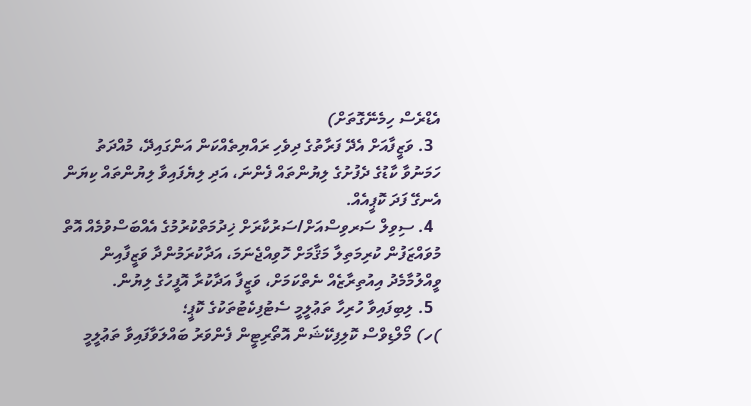އެޑްރެސް ހިމެނޭގޮތަށް)
  3. ވަޒީފާއަށް އެދޭ ފަރާތުގެ ދިވެހި ރައްޔިތެއްކަން އަންގައިދޭ، މުއްދަތު ހަމަނުވާ ކާޑުގެ ދެފުށުގެ ލިޔުންތައް ފެންނަ، އަދި ލިޔެފައިވާ ލިޔުންތައް ކިޔަން އެނގޭ ފަދަ ކޮޕީއެއް.
  4. ސިވިލް ސަރވިސްއަށް/ސަރުކާރަށް ޚިދުމަތްކުރުމުގެ އެއްބަސްވުމެއް އޮތް މުވައްޒަފުން ކުރިމަތިލާ މަޤާމަށް ހޮވިއްޖެނަމަ، އަދާކުރަމުންދާ ވަޒީފާއިން ވީއްލުމާމެދު އިއުތިރާޒެއް ނެތްކަމަށް، ވަޒީފާ އަދާކުރާ އޮފީހުގެ ލިޔުން.
  5. ލިބިފައިވާ ހުރިހާ ތަޢުލީމީ ސެޓުފިކެޓުތަކުގެ ކޮޕީ؛
)ހ) މޯލްޑިވްސް ކޮލިފިކޭޝަން އޮތޯރިޓީން ފެންވަރު ބައްލަވާފައިވާ ތަޢުލީމީ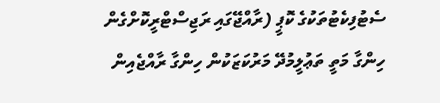ސެޓުފިކެޓުތަކުގެ ކޮޕީ (ރާއްޖޭގައި ރަޖިސްޓްރީކޮށްގެން ހިންގާ މަތީ ތަޢުލީމުދޭ މަރުކަޒަކުން ހިންގާ ރާއްޖެއިން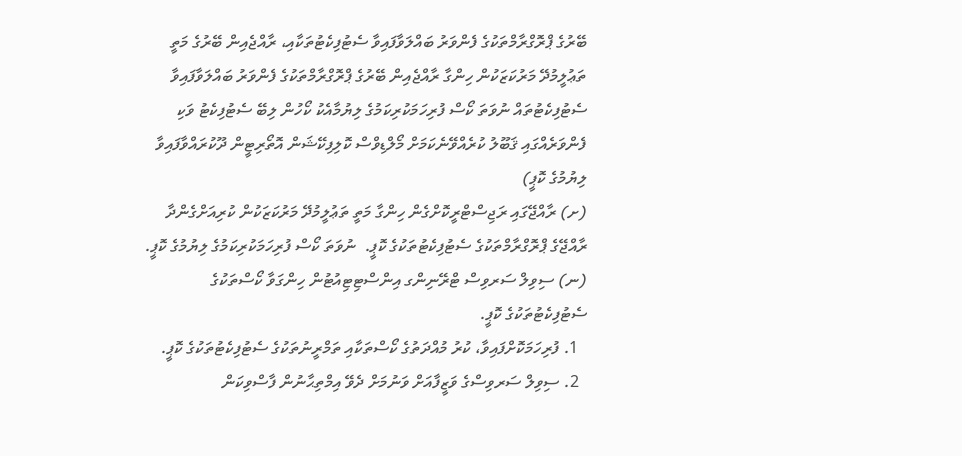ބޭރުގެ ޕްރޮގްރާމްތަކުގެ ފެންވަރު ބައްލަވާފައިވާ ސެޓުފިކެޓުތަކާއި، ރާއްޖެއިން ބޭރުގެ މަތީ ތަޢުލީމުދޭ މަރުކަޒަކުން ހިންގާ ރާއްޖެއިން ބޭރުގެ ޕްރޮގްރާމްތަކުގެ ފެންވަރު ބައްލަވާފައިވާ ސެޓުފިކެޓުތައް ނުވަތަ ކޯސް ފުރިހަމަކުރިކަމުގެ ލިޔުމާއެކު ކޯހުން ލިބޭ ސެޓުފިކެޓު ވަކި ފެންވަރެއްގައި ޤަބޫލު ކުރެއްވޭނެކަމަށް މޯލްޑިވްސް ކޮލިފިކޭޝަން އޮތޯރިޓީން ދޫކުރައްވާފައިވާ ލިޔުމުގެ ކޮޕީ)
(ށ) ރާއްޖޭގައި ރަޖިސްޓްރީކޮށްގެން ހިންގާ މަތީ ތަޢުލީމުދޭ މަރުކަޒަކުން ކުރިއަށްގެންދާ ރާއްޖޭގެ ޕްރޮގްރާމްތަކުގެ ސެޓުފިކެޓުތަކުގެ ކޮޕީ.  ނުވަތަ ކޯސް ފުރިހަމަކުރިކަމުގެ ލިޔުމުގެ ކޮޕީ.
(ނ) ސިވިލް ސަރވިސް ޓްރޭނިންގ އިންސްޓިޓިއުޓުން ހިންގަވާ ކޯސްތަކުގެ ސެޓުފިކެޓުތަކުގެ ކޮޕީ.
  1. ފުރިހަމަކޮށްފައިވާ، ކުރު މުއްދަތުގެ ކޯސްތަކާއި ތަމްރީނުތަކުގެ ސެޓުފިކެޓުތަކުގެ ކޮޕީ.
  2. ސިވިލް ސަރވިސްގެ ވަޒީފާއަށް ވަނުމަށް ދެވޭ އިމްތިޙާނުން ފާސްވިކަން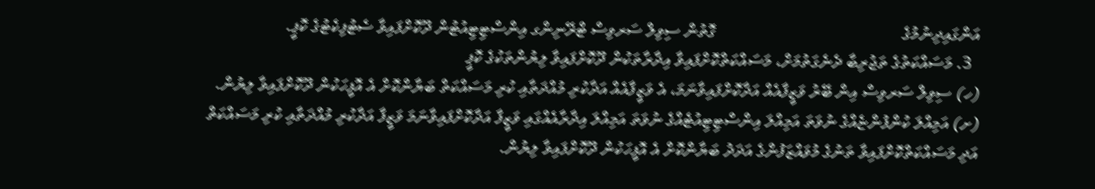އަންގައިދިނުމުގެ                                             ގޮތުން ސިވިލް ސަރވިސް ޓްރޭނިންގ އިންސްޓިޓިއުޓުން ދޫކޮށްފައިވާ ސެޓުފިކެޓުގެ ކޮޕީ.
  3. މަސައްކަތުގެ ތަޖުރިބާ ދެނެގަތުމަށް، މަސައްކަތްކޮށްފައިވާ އިދާރާތަކުން ދޫކޮށްފައިވާ ލިޔުންތަކުގެ ކޮޕީ
(ހ) ސިވިލް ސަރވިސް އިން ބޭރު ވަޒީފާއެއް އަދާކޮށްފައިވާނަމަ، އެ ވަޒީފާއެއް އަދާކުރި މުއްދަތާއި ކުރި މަސައްކަތް ބަޔާންކޮށް އެ އޮފީހަކުން ދޫކޮށްފައިވާ ލިޔުން.
(ށ) އަމިއްލަ ކުންފުންޏެއްގެ ނުވަތަ އަމިއްލަ އިންސްޓިޓިއުޓެއްގެ ނުވަތަ އަމިއްލަ އިދާރާއެއްގައި ވަޒީފާ އަދާކޮށްފައިވާނަމަ ވަޒީފާ އަދާކުރި މުއްދަތާއި ކުރި މަސައްކަތް އަދި މަސައްކަތްކޮށްފައިވާ ތަނުގެ މުވައްޒަފުންގެ އަދަދު ބަޔާންކޮށް އެ އޮފީހަކުން ދޫކޮށްފައިވާ ލިޔުން.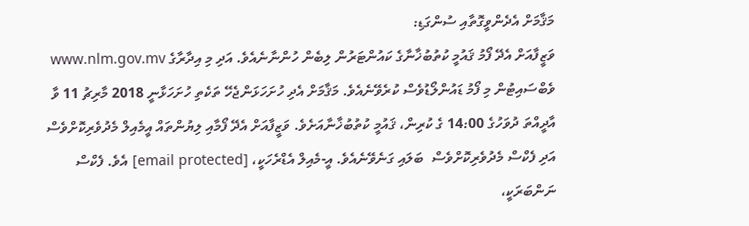މަޤާމަށް އެދެންވީގޮތާއި ސުންގަޑި:
ވަޒީފާއަށް އެދޭ ފޯމު ޤައުމީ ކުތުބުޚާނާގެ ކައުންޓަރުން ލިބެން ހުންނާނެއެވެ. އަދި މި އިދާރާގެ www.nlm.gov.mv  ވެބްސައިޓުން މި ފޯމު ޑައުންލޯޑުވެސް ކުރެވޭނެއެވެ. މަޤާމަށް އެދި ހުށަހަޅަންޖެހޭ ތަކެތި ހުށަހަޅާނީ 2018 މާރިޗު 11 ވާ އާދީއްތަ ދުވަހުގެ 14:00 ގެ ކުރިން، ޤައުމީ ކުތުބުޚާނާއަށެވެ. ވަޒީފާއަށް އެދޭ ފޯމާއި ލިޔުންތައް އީމެއިލް މެދުވެރިކޮށްވެސް އަދި ފެކްސް މެދުވެރިކޮށްވެސް  ބަލައި ގަނެވޭނެއެވެ. އީ-މެއިލް އެޑްރެހަކީ، [email protected] އެވެ. ފެކްސް ނަންބަރަކީ،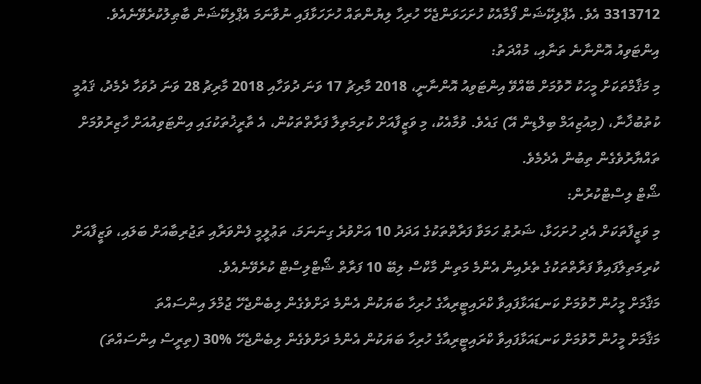3313712 އެވެ. އެޕްލިކޭޝަން ފޯމާއެކު ހުށަހަޅަންޖެހޭ ހުރިހާ ލިޔުންތައް ހުށަހަޅާފައި ނުވާނަމަ އެޕްލިކޭޝަން ބާޠިލުކުރެވޭނެއެވެ.
އިންޓަވިއު އޮންނާނެ ތަނާއި، މުއްދަތު:
މި މަޤާމްތަކަށް މީހަކު ހޮވުމަށް ބޭއްވޭ އިންޓަވިއު އޮންނާނީ، 2018 މާރިޗު 17 ވަނަ ދުވަހާއި 2018 މާރިޗު 28 ވަނަ ދުވަހާ ދެމެދު، ޤައުމީ ކުތުބުޚާނާ، (މިއުޒިއަމް ބިލްޑިން އޭ) ގައެވެ. ވުމާއެކު، މި ވަޒީފާއަށް ކުރިމަތިލާ ފަރާތްތަކުން، އެ ތާރީޚުތަކުގައި އިންޓަވިއުއަށް ހާޒިރުވުމަށް ތައްޔާރުވެގެން ތިބުން އެދެމެވެ.
ޝޯޓް ލިސްޓްކުރުން:
މި ވަޒީފާތަކަށް އެދި ހުށަހަޅާ، ޝަރުޠު ހަމަވާ ފަރާތްތަކުގެ އަދަދު 10 އަށްވުރެ ގިނަނަމަ، ތަޢުލީމީ ފެންވަރާއި ތަޖުރިބާއަށް ބަލައި، ވަޒީފާއަށް ކުރިމަތިލާފައިވާ ފަރާތްތަކުގެ ތެރެއިން އެންމެ މަތިން މާކްސް ލިބޭ 10 ފަރާތް ޝޯޓްލިސްޓް ކުރެވޭނެއެވެ.
މަޤާމަށް މީހުން ހޮވުމަށް ކަނޑައަޅާފައިވާ ކްރައިޓީރިއާގެ ހުރިހާ ބަޔަކުން އެންމެ ދަށްވެގެން ލިބެންޖެހޭ ޖުމްލަ އިންސައްތަ
މަޤާމަށް މީހުން ހޮވުމަށް ކަނޑައަޅާފައިވާ ކްރައިޓީރިއާގެ ހުރިހާ ބަޔަކުން އެންމެ ދަށްވެގެން ލިބެންޖެހޭ %30 (ތިރީސް އިންސައްތަ)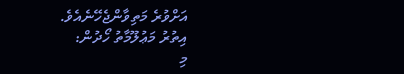އަށްވުރެ މަތިވާންޖެހޭނެއެވެ.
އިތުރު މަޢުލޫމާތު ހޯދުން:
މި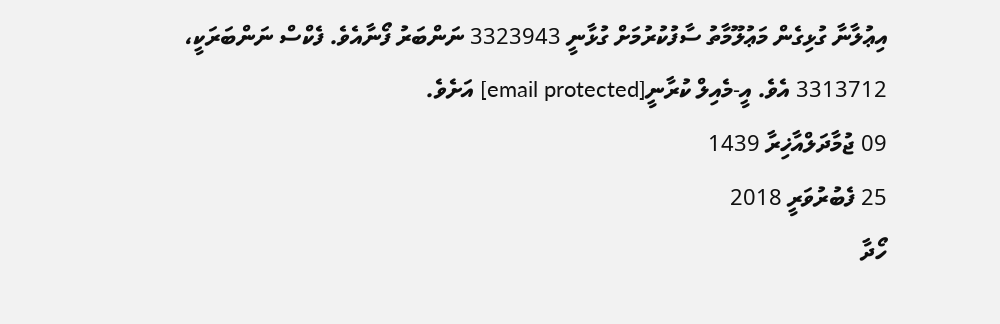އިޢުލާނާ ގުޅިގެން މަޢުލޫމާތު ސާފުކުރުމަށް ގުޅާނީ 3323943 ނަންބަރު ފޯނާއެވެ. ފެކްސް ނަންބަރަކީ، 3313712 އެވެ. އީ-މެއިލް ކުރާނީ[email protected] އަށެވެ.
09 ޖުމާދަލްއާޚިރާ 1439
25 ފެބުރުވަރީ 2018
ހޯދާ